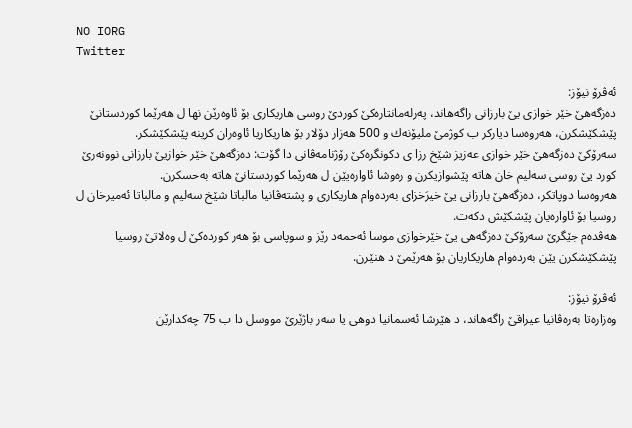NO IORG
Twitter

ئه‌ڤرۆ نیۆز:
ده‌زگه‌هێ خێر خوازى یێ بارزانى راگه‌هاند، په‌رله‌مانتاره‌كێ كوردێ روسى هاریكارى بۆ ئاوه‌رێن نها ل هه‌رێما كوردستانێ پێشكێشكرن، هه‌روه‌سا دیاركر ب كوژمێ ملیۆنه‌ك و 500 هه‌زار دۆلار بۆ هاریكاریا ئاوه‌ران كرینه‌ پێشكێشكر.
سه‌رۆكێ ده‌زگه‌هێ خێر خوازى عه‌زیز شێخ رزا ى دكونگره‌كێ رۆژنامه‌ڤانى دا گۆت: ده‌زگه‌هێ خێر خوازیێ بارزانى نوونه‌رێ كورد یێ روسى سه‌لیم خان هاته‌ پێشوازیكرن و ره‌وشا ئاواره‌یێن ل هه‌رێما كوردستانێ هاته‌ به‌حسكرن.
هه‌روه‌سا دوپاتكر، ده‌زگه‌هێ بارزانى یێ خیرَخزاى به‌رده‌وام هاریكارى و پشته‌ڤانیا مالباتا شێخ سه‌لیم و مالباتا ئه‌میرخان ل روسیا بۆ ئاواره‌یان پێشكێش دكه‌ت.
هه‌ڤده‌م جێگرێ سه‌رۆكێ ده‌زگه‌هى یێ خێرخوازى موسا ئه‌حمه‌د رێز و سوپاسى بۆ هه‌ر كورده‌كێ ل وه‌لاتێ روسیا پێشكێشكرن یێن به‌رده‌وام هاریكاریان بۆ هه‌رێمێ د هنێرن.

ئه‌ڤرۆ نیۆز:
وه‌زاره‌تا به‌ره‌ڤانیا عیراقێ راگه‌هاند، د هێرشا ئه‌سمانیا دوهى یا سه‌ر باژێرێ مووسل دا ب 75 چه‌كدارێن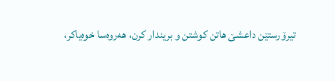تیرۆرستێن داعشێ هاتن كوشتن و بریندار كرن، هه‌روه‌سا خوه‌یاكر،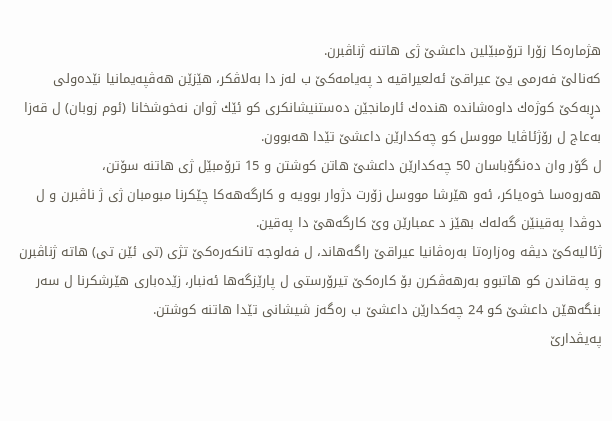هژماره‌كا زۆرا ترۆمبێلین داعشێ ژى هاتنه‌ ژناڤبرن.
كه‌نالێ فه‌رمى یێ عیراقێ ئه‌لعیراقیه‌ د په‌یامه‌كێ ب له‌ز دا به‌لاڤكر، هێزێن هه‌ڤپه‌یمانیا نێده‌ولى دڕبه‌كێ كوژه‌ك داوه‌شانده‌ هنده‌ك ئارمانجێن ده‌ستنیشانكرى كو ئێك ژوان نه‌خوشخانا (ئوم زوبان) ل قه‌زا به‌عاج ل رۆژئاڤایا مووسل كو چه‌كدارێن داعشێ تێدا هه‌بوون.
ل گۆر وان ده‌نگۆباسان 50 چه‌كدارێن داعشێ هاتن كوشتن و 15 ترۆمبێل ژى هاتنه‌ سۆتن،
هه‌روه‌سا خوه‌یاكر، ئه‌و هێرشا مووسل زۆرت دژوار بوویه‌ و كارگه‌هه‌كا چێكرنا مبومبان ژى ژ ناڤبرن و ل دوڤدا په‌قینێن گه‌له‌ك بهێز د عمبارێن وێ كارگه‌هێ دا په‌قین.
ژئالیه‌كێ دیڤه‌ وه‌زاره‌تا به‌ره‌ڤانیا عیراقێ راگه‌هاند، ل فه‌لوجه‌ تانكه‌ره‌كێ تژى (تى ئێن تى) هاته‌ ژناڤبرن و په‌قاندن كو هاتبوو به‌رهه‌ڤكرن بۆ كاره‌كێ تیرۆرستى ل پارێزگه‌ها ئه‌نبار، زێده‌بارى هێرشكرنا ل سه‌ر بنگه‌هێن داعشێ كو 24 چه‌كدارێن داعشێ ب ره‌گه‌ز شیشانى تێدا هاتنه‌ كوشتن.
په‌یڤدارێ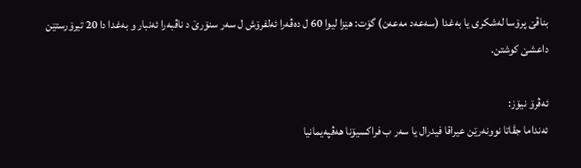بناڤێ پرۆسا له‌شكرى یا به‌غدا (سه‌عه‌د مه‌عه‌ن) گۆت: هێزا لیوا 60 ل ده‌ڤه‌را ئه‌لفرۆش ل سه‌ر سنۆرێ د ناڤبه‌را ئه‌نبار و به‌غدا دا 20 تیرۆرستێن داعشێ كوشتن.

ئه‌ڤرۆ نیۆز:
ئه‌نداما جڤاتا نوونه‌رێن عیراقا فیدرال یا سه‌ر ب فراكسیۆنا هه‌ڤپه‌یمانیا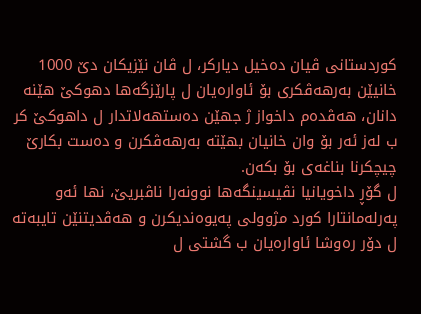كوردستانى ڤیان ده‌خیل دیاركر، ل ڤان نێزیكان دێ 1000 خانیێن به‌رهه‌ڤكرى بۆ ئاواره‌یان ل پارێزگه‌ها دهوكێ هێنه‌ دانان، هه‌ڤده‌م داخواز ژ جهێن ده‌ستهه‌لاتدار ل داهوكێ كر ب له‌ز ئه‌ر بۆ وان خانیان بهێته‌ به‌رهه‌ڤكرن و ده‌ست بكارێ چیچكرنا بناغه‌ى بۆ بكه‌ن.
ل گۆڕ داخویانیا نڤیسینگه‌ها نوونه‌را ناڤبریێ، نها ئه‌و په‌رله‌مانتارا كورد مژوولى په‌یوه‌ندیكرن و هه‌ڤدیتنێن تایبه‌ته‌ ل دۆر ره‌وشا ئاواره‌یان ب گشتى ل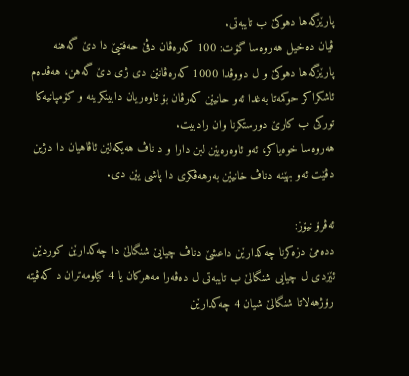پارێزگه‌ها دهوكێ ب تایبه‌تى.
ڤیان ده‌خیل هه‌روه‌سا گۆت: 100 كه‌ره‌ڤان دڤێ حه‌فتیێ دا دێ گه‌هنه‌ پارێزگه‌ها دهوكێ و ل دووڤدا 1000 كه‌ره‌ڤانێن دى ژى دێ گه‌هن، هه‌ڤده‌م ئاشكراكر حوكمه‌تا به‌غدا ئه‌و حانیێن كه‌رڤان بۆ ئاوه‌ریان دابینكرینه‌ و كۆمپانیه‌كا توركى ب كارێ دورستكرنا وان رادبیت.
هه‌روه‌سا خوه‌یاكر، ئه‌و ئاوه‌ره‌یێن لبن دارا و د ناڤ هه‌یكه‌لێن ئاڤاهیان دا دژین دڤێت ئه‌و بهێنه‌ دناڤ خانیێن به‌رهه‌ڤكرى دا پاشى یێن دى.

ئه‌ڤرۆ نیۆز:
دده‌مێ دزه‌كرنا چه‌كدارێن داعشێ دناڤ چیایێ شنگالێ دا چه‌كدارێن كوردێن ئێزدى ل چیایى شنگالێ ب تایبه‌تى ل ده‌ڤه‌را مه‌هركان یا 4 كیلومه‌تران د كه‌ڤیته‌ رۆژهه‌لاتا شنگالێ شیان 4 چه‌كدارێن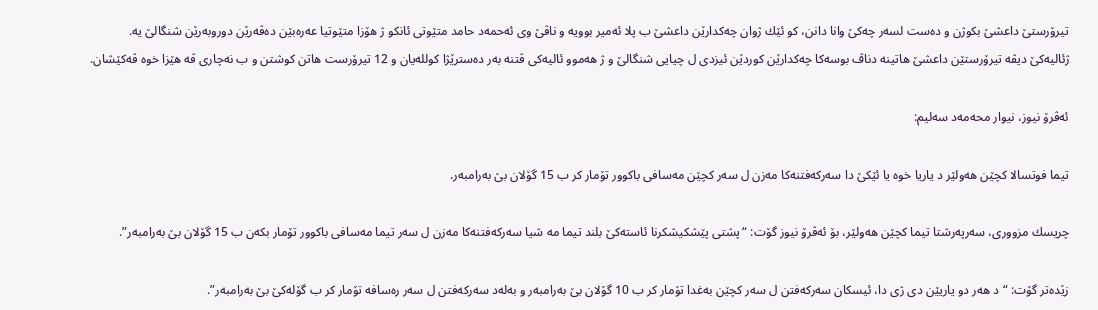تیرۆرستێ داعشێ بكوژن و ده‌ست لسه‌ر چه‌كێ وانا دانن، كو ئێك ژوان چه‌كدارێن داعشێ ب پلا ئه‌میر بوویه‌ و ناڤێ وى ئه‌حمه‌د حامد متێوتى ئانكو ژ هۆزا متێوتیا عه‌ره‌بێن ده‌ڤه‌رێن دوروبه‌رێن شنگالێ یه‌.
ژئالیه‌كێ دیڤه‌ تیرۆرستێن داعشێ هاتینه‌ دناڤ بوسه‌كا چه‌كدارێن كوردێن ئیزدى ل چیایى شنگالێ و ژ هه‌موو ئالیه‌كى ڤتنه‌ به‌ر ده‌سترێژا كولله‌یان و 12 تیرۆرست هاتن كوشتن و ب نه‌چارى ڤه‌ هێزا خوه‌ ڤه‌كێشان.

ئه‌ڤرۆ نيوز، نيوار محه‌مه‌د سه‌ليم:

تيما فوتسالا كچێن هه‌ولێر د ياريا خوه‌ يا ئێكێ دا سه‌ركه‌فتنه‌كا مه‌زن ل سه‌ر كچێن مه‌سافى باكوور تۆمار كر ب 15 گۆلان بێ به‌رامبه‌ر.

چريسك مزوورى، سه‌رپه‌رشتا تيما كچێن هه‌ولێر، بۆ ئه‌ڤرۆ نيوز گۆت: “پشتى پێشكيشكرنا ئاسته‌كێ بلند تيما مه‌ شيا سه‌ركه‌فتنه‌كا مه‌زن ل سه‌ر تيما مه‌سافى باكوور تۆمار بكه‌ن ب 15 گۆلان بێ به‌رامبه‌ر”.

زێده‌تر گۆت: “د هه‌ر دو ياريێن دى ژى دا، ئيسكان سه‌ركه‌فتن ل سه‌ر كچێن به‌غدا تۆمار كر ب 10 گۆلان بێ به‌رامبه‌ر و به‌له‌د سه‌ركه‌فتن ل سه‌ر ره‌سافه‌ تۆمار كر ب گۆله‌كێ بێ به‌رامبه‌ر”.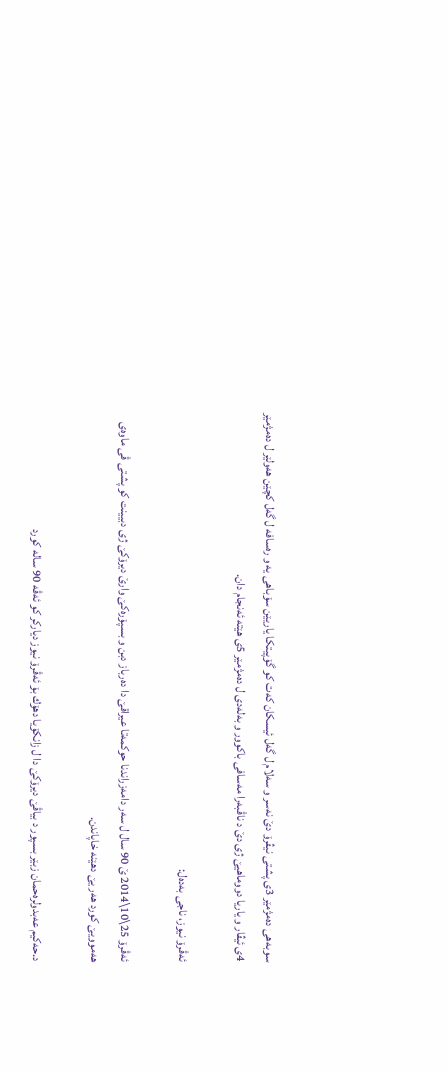سوبه‌هى ده‌مژمێر 3ى پشتى نيڤرۆ دێ نه‌سر و سه‌لام ل گه‌ل ئيسكان كه‌ت كو گۆپيتكا ياريێن سۆباهى يه‌ و ره‌سافه‌ ل گه‌ل كچێن هه‌ولێر ل ده‌مژمێر 4ى ئيڤار و ياريا دووماهيێ ژى دێ د ناڤبه‌را مه‌سافى باكوور و به‌له‌دى ل ده‌مژمێر 5ى هێته‌ ئه‌نجام دان.

ئه‌ڤرۆ نيوز، ناجی به‌ده‌ل:

ئه‌ڤرۆ 25\10\2014 ێ 90 سال ل سه‌ر دامه‌زراندنا حوكمه‌تا عيراقێ دا ده‌رباز دبن و بسپۆره‌كێ وارێ ديرۆكێ ژى دبيينت كو پشتى ڤى ماوه‌ى هه‌موويێ كورد هه‌ر يێ دهێنه‌ خاپاندن.

د.حه‌كيم عه‌بدولره‌حمان زبێر بسپور د بیاڤێ دیرۆكێ دا ل زانكۆیا دهۆك بۆ ئه‌ڤرۆ نیوز دياركر كو ئه‌ڤه‌ 90 ساله‌ كورد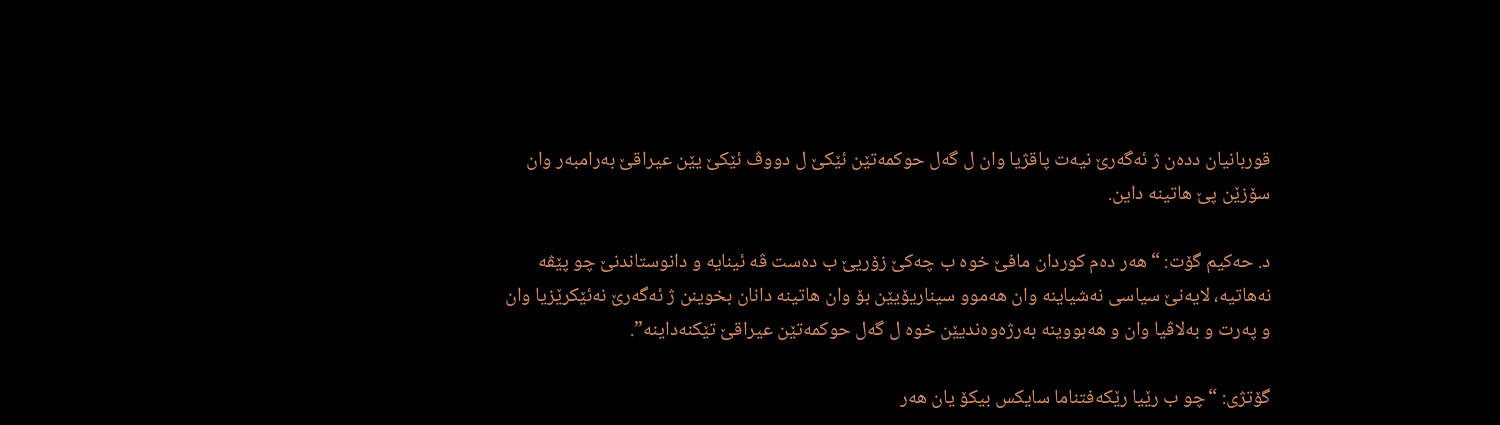قوربانيان دده‌ن ژ ئه‌گه‌رێ نيه‌ت پاقژيا وان ل گه‌ل حوكمه‌تێن ئێكێ ل دووڤ ئێكێ يێن عيراقێ به‌رامبه‌ر وان سۆزێن پێ هاتينه‌ داين.

د. حه‌كيم گۆت: “هه‌ر ده‌م كوردان مافێ خوه‌ ب چه‌كێ زۆريێ ب ده‌ست ڤه‌ ئينايه‌ و دانوستاندنێ چو پێڤه‌ نه‌هاتيه‌، لايه‌نێ سياسى نه‌شياينه‌ وان هه‌موو سيناريۆيێن بۆ وان هاتينه‌ دانان بخوينن ژ ئه‌گه‌رێ نه‌ئێكرێزيا وان و په‌رت و به‌لاڤيا وان و هه‌بووينه‌ به‌رژه‌وه‌نديێن خوه‌ ل گه‌ل حوكمه‌تێن عيراقێ تێكنه‌داينه‌”.

گۆتژى: “چو ب رێيا رێكه‌فتناما سايكس بيكۆ يان هه‌ر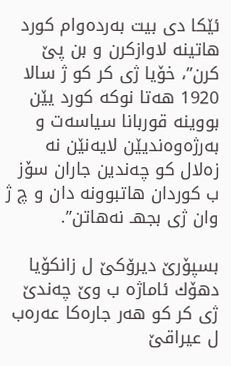ئێكا دى بيت به‌رده‌وام كورد هاتينه‌ لاوازكرن و بن پێ كرن”، خۆيا ژى كر كو ژ سالا 1920 هه‌تا نوكه‌ كورد يێن بووينه‌ قوربانا سياسه‌ت و به‌رژه‌وه‌نديێن لايه‌نێن نه‌ زه‌لال كو چه‌ندين جاران سۆز ب كوردان هاتبوونه‌ دان و چ ژ وان ژى بجهـ نه‌هاتن”.

بسپۆرێ ديرۆكێ ل زانكۆيا دهۆك ئاماژه‌ ب وێ چه‌ندێ ژى كر كو هه‌ر جاره‌كا عه‌ره‌ب ل عيراقێ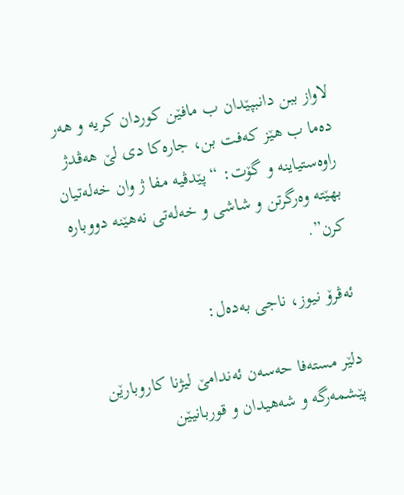لاواز ببن دانبپێدان ب مافێن كوردان كريه‌ و هه‌ر ده‌ما ب هێز كه‌فت بن، جاره‌كا دى لێ هه‌ڤدژ راوه‌ستياينه‌ و گۆت: “پێدڤيه‌ مفا ژ وان خه‌له‌تيان بهێته‌ وه‌رگرتن و شاشى و خه‌له‌تى نه‌هێنه‌ دووباره‌ كرن”.

ئه‌ڤرۆ نيوز، ناجی به‌ده‌ل:

دلێر مسته‌فا حه‌سه‌ن ئه‌ندامێ لیژنا كاروبارێن پێشمه‌رگه‌ و شه‌هیدان و قوربانیێن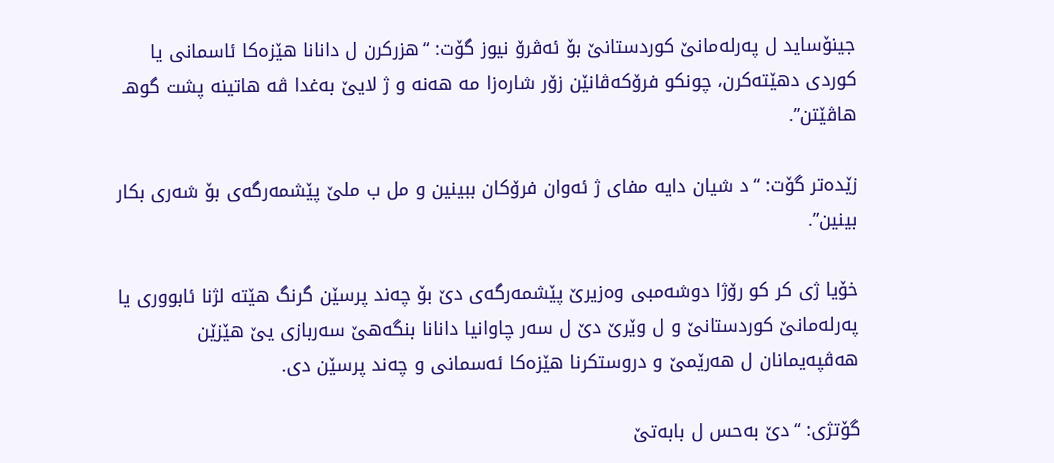جینۆساید ل په‌رله‌مانێ كوردستانێ بۆ ئه‌ڤرۆ نیوز گۆت: “هزركرن ل دانانا هێزه‌كا ئاسمانی یا كوردی دهێته‌كرن، چونكو فرۆكه‌ڤانێن زۆر شاره‌زا مه‌ هه‌نه‌ و ژ لایێ به‌غدا ڤه‌ هاتینه‌ پشت گوهـ هاڤێتن”.

زێده‌تر گۆت: “د شيان دايه‌ مفاى ژ ئه‌وان فرۆكان ببينين و مل ب ملێ پێشمه‌رگه‌ى بۆ شه‌رى بكار بينين”.

خۆيا ژى كر كو رۆژا دوشه‌مبى وه‌زیرێ پێشمه‌رگه‌ی دێ بۆ چه‌ند پرسێن گرنگ هێته‌ لژنا ئابوورى يا په‌رله‌مانێ كوردستانێ و ل وێرێ دێ ل سه‌ر چاوانيا دانانا بنگه‌هێ سه‌ربازى يێ هێزێن هه‌ڤپه‌يمانان ل هه‌رێمێ و دروستكرنا هێزه‌كا ئه‌سمانى و چه‌ند پرسێن دى.

گۆتژى: “دێ به‌حس ل بابه‌تێ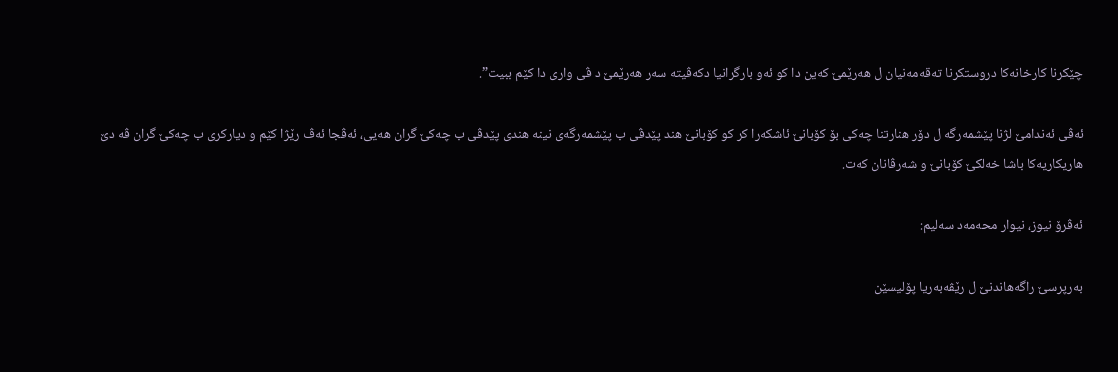چێكرنا كارخانه‌كا دروستكرنا ته‌قه‌مه‌نيان ل هه‌رێمێ كه‌ين دا كو ئه‌و بارگرانيا دكه‌ڤيته‌ سه‌ر هه‌رێمێ د ڤى وارى دا كێم ببيت”.

ئه‌ڤى ئه‌ندامێ لژنا پێشمه‌رگه‌ ل دۆر هنارتنا چه‌كى بۆ كۆبانێ ئاشكه‌را كر كو كۆبانێ هند پێدڤى ب پێشمه‌رگه‌ى نينه‌ هندى پێدڤى ب چه‌كێ گران هه‌يى، ئه‌ڤجا ئه‌ڤ رێژا كێم و دياركرى ب چه‌كێ گران ڤه‌ دێ هاريكاريه‌كا باشا خه‌لكێ كۆبانێ و شه‌رڤانان كه‌ت.

ئه‌ڤرۆ نيوز، نيوار محه‌مه‌د سه‌ليم:

به‌رپرسێ راگه‌هاندنێ ل رێڤه‌به‌ريا پۆليسێن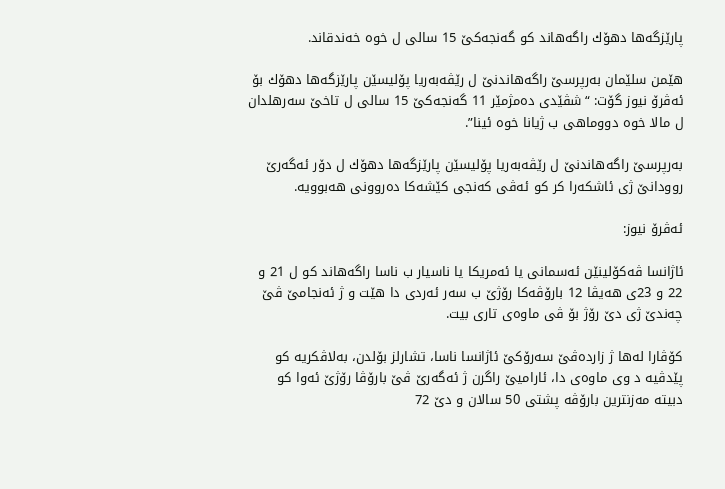پارێزگه‌ها دهۆك راگه‌هاند كو گه‌نجه‌كێ 15 سالى ل خوه‌ خه‌ندقاند.

هێمن سلێمان به‌رپرسێ راگه‌هاندنێ ل رێڤه‌به‌ريا پۆليسێن پارێزگه‌ها دهۆك بۆ ئه‌ڤرۆ نيوز گۆت: “شڤێدى ده‌مژمێر 11 گه‌نجه‌كێ 15 سالى ل تاخێ سه‌رهلدان ل مالا خوه‌ دووماهى ب ژيانا خوه‌ ئينا”.

به‌رپرسێ راگه‌هاندنێ ل رێڤه‌به‌ريا پۆليسێن پارێزگه‌ها دهۆك ل دۆر ئه‌گه‌رێ روودانێ ژى ئاشكه‌را كر كو ئه‌ڤى كه‌نجى كێشه‌كا ده‌روونى هه‌بوويه‌.

ئه‌ڤرۆ نيوز:

ئاژانسا ڤه‌كۆلينێن ئه‌سمانى يا ئه‌مريكا يا ناسيار ب ناسا راگه‌هاند كو ل 21 و 22 و 23ى هه‌يڤا 12 بارۆڤه‌كا رۆژێ ب سه‌ر ئه‌ردى دا هێت و ژ ئه‌نجامێ ڤێ چه‌ندێ ژى دێ رۆژ بۆ ڤى ماوه‌ى تارى بيت.

كۆڤارا له‌ها ژ زارده‌ڤێ سه‌رۆكێ ئاژانسا ناسا، تشارلز بۆلدن، به‌لاڤكريه‌ كو پێدڤيه‌ د وى ماوه‌ى دا، ئاراميێ راگرن ژ ئه‌گه‌رێ ڤێ بارۆڤا رۆژێ ئه‌وا كو دبيته‌ مه‌زنترين بارۆڤه‌ پشتى 50 سالان و دێ 72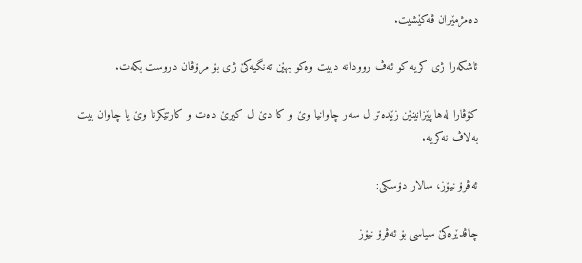ده‌مژمێران ڤه‌كێشيت.

ئاشكه‌را ژى كريه‌ كو ئه‌ڤ روودانه‌ دبيت وه‌كو بهێن ته‌نگيه‌كێ ژى بۆ مرۆڤان دروست بكه‌ت.

كۆڤارا له‌ها پێزانينێن زێده‌تر ل سه‌ر چاوانيا وێ و كا دێ ل كيرێ ده‌ت و كارتێكرنا وێ يا چاوان بيت به‌لاڤ نه‌كريه‌.

ئەڤرۆ نیۆز، سالار دۆسکی:

چاڤدێرەکێ سیاسی بۆ ئەڤرۆ نیۆز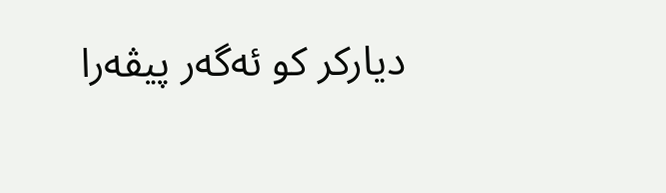دیارکر کو ئەگەر پیڤەرا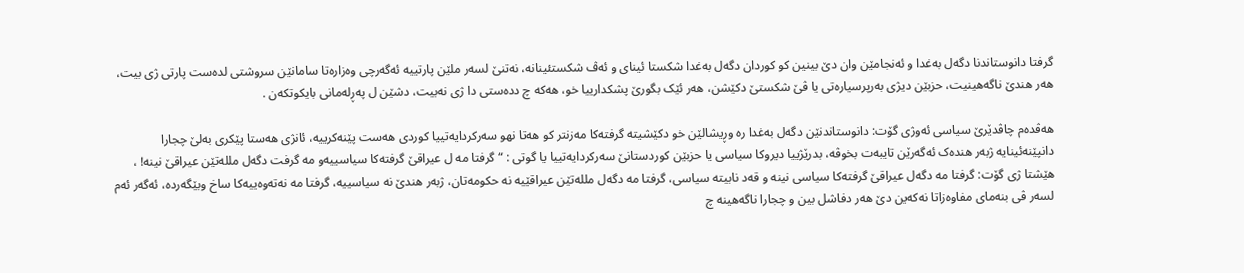گرفتا دانوستاندنا دگەل بەغدا و ئەنجامێن وان دێ بینین کو کوردان دگەل بەغدا شکستا ئینای و ئەڤ شکستئینانە، نەتنێ لسەر ملێن پارتییە ئەگەرچی وەزارەتا سامانێن سروشتی لدەست پارتی ژی بیت، ھەر ھندێ ناگەھینیت، حزبێن دیژی بەرپرسیارەتی یا ڤێ شکستێ دکێشن، ھەر ئێک بگورێ پشکدارییا خو، ھەکە چ ددەستی دا ژی نەبیت، دشێن ل پەڕلەمانی بایکوتکەن .

ھەڤدەم چاڤدێرێ سیاسی ئەوژی گۆت: دانوستاندنێن دگەل بەغدا رە وڕیشالێن خو دکێشیتە گرفتەکا مەزنتر کو ھەتا نھو سەرکردایەتییا کوردی ھەست پێنەکرییە، ئانژی ھەستا پێکری بەلێ چجارا دانپێنەئینایە ژبەر ھندەک ئەگەرێن تایبەت بخوڤە، بدرێژییا دیروکا سیاسی یا حزبێن کوردستانێ سەرکردایەتییا یا گوتی : “گرفتا مە ل عیراقێ گرفتەکا سیاسییەو مە گرفت دگەل مللەتێن عیراقێ نینە! ، ھێشتا ژی گۆت: گرفتا مە دگەل عیراقێ گرفتەکا سیاسی نینە و قەد نابیتە سیاسی، گرفتا مە دگەل مللەتێن عیراقێیە نە حکومەتان، ژبەر ھندێ نە سیاسییە، گرفتا مە نەتەوەییەکا ساخ وبێگەردە، ئەگەر ئەم لسەر ڤی بنەمای مفاوەزاتا نەکەین دێ ھەر دفاشل بین و چجارا ناگەھینە چ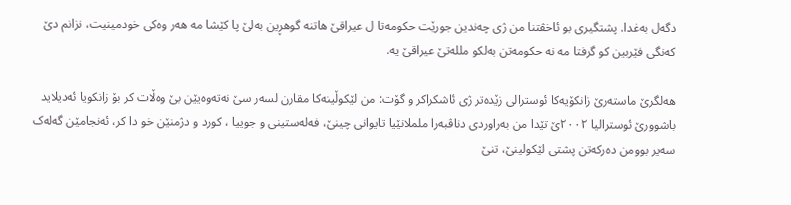دگەل بەغدا. پشتگیری بو ئاخڤتنا من ژی چەندین جورێت حکومەتا ل عیراقێ ھاتنە گوھڕین بەلێ پا کێشا مە ھەر وەکی خودمینیت، نزانم دێ کەنگی فێربین کو گرفتا مە نە حکومەتن بەلکو مللەتێ عیراقێ یە.

ھەلگرێ ماستەرێ زانکۆیەکا ئوسترالی زێدەتر ژی ئاشکراکر و گۆت: من لێکوڵینەکا مقارن لسەر سێ نەتەوەیێن بێ وەڵات کر بۆ زانکویا ئەدیلاید باشوورێ ئوسترالیا ٢٠٠٢ێ تێدا من بەراوردی دناڤبەرا ململانێیا تایوانی چینێ، فەلەستینی و جوییا ، کورد و دژمنێن خو دا کر، ئەنجامێن گەلەک سەیر بوومن دەرکەتن پشتی لێکولینێ، تنێ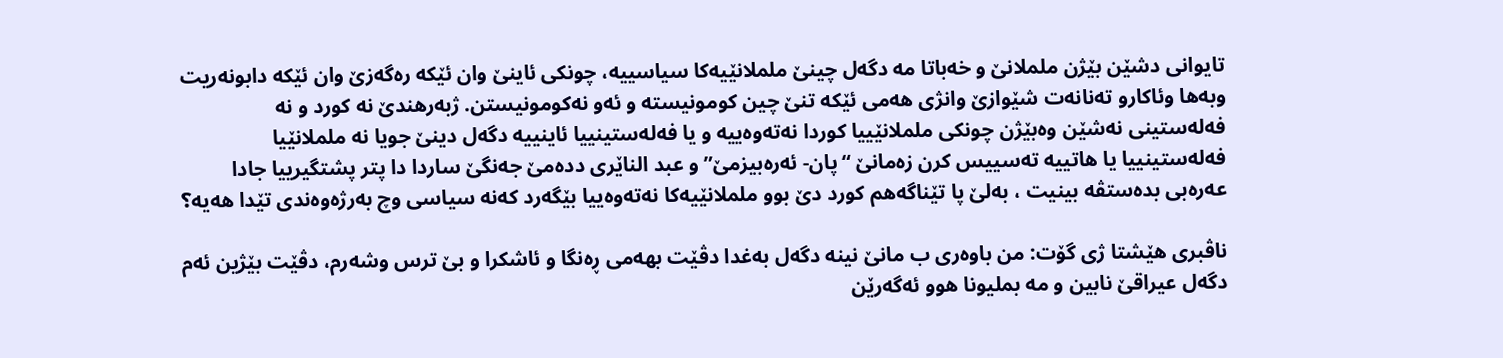تایوانی دشێن بێژن ململانێ و خەباتا مە دگەل چینێ ململانێیەکا سیاسییە، چونکی ئاینێ وان ئێکە رەگەزێ وان ئێکە دابونەریت وبەھا وئاکارو تەنانەت شێوازێ وانژی ھەمی ئێکە تنێ چین کومونیستە و ئەو نەکومونیستن. ژبەرھندێ نە کورد و نە فەلەستینی نەشێن وەبێژن چونکی ململانێییا کوردا نەتەوەییە و یا فەلەستینییا ئاینییە دگەل دینێ جویا نە ململانێیا فەلەستینییا یا ھاتییە تەسییس کرن زەمانێ “پان- ئەرەبیزمێ” و عبد الناێری ددەمێ جەنگێ ساردا دا پتر پشتگیرییا جادا عەرەبی بدەستڤە بینیت ، بەلێ پا تێناگەھم کورد دێ بوو ململانێیەکا نەتەوەییا بێگەرد کەنە سیاسی وچ بەرژەوەندی تێدا ھەیە؟

ناڤبری ھێشتا ژی گۆت: من باوەری ب مانێ نینە دگەل بەغدا دڤێت بھەمی ڕەنگا و ئاشکرا و بێ ترس وشەرم، دڤێت بێژین ئەم دگەل عیراقێ نابین و مە بملیونا ھوو ئەگەرێن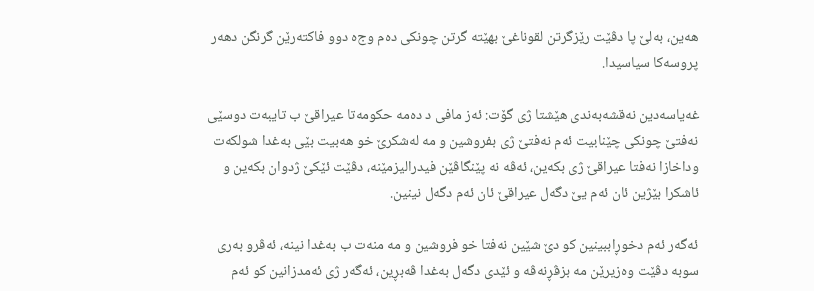ھەین، بەلێ پا دڤێت رێزگرتن لقوناغێ بھێتە گرتن چونکی دەم وج‌ە دوو فاکتەرێن گرنگن دھەر پروسەکا سیاسیدا.

غەیاسەدین نەقشەبەندی ھێشتا ژی گۆت: ئەز مافی د دەمە حکومەتا عیراقێ ب تایبەت دوسێی نەفتێ چونکی چێنابیت ئەم نەفتێ ژی بفروشین و مە لەشکرێ خو ھەبیت بێی بەغدا شولکەت وداخازا نەفتا عیراقێ ژی بکەین، ئەڤە نە پێنگاڤێن فیدرالیزمێنە، دڤێت ئێکێ ژدوان بکەین و ئاشکرا بێژین ئان ئەم یێ دگەل عیراقێ ئان ئەم دگەل نینین.

ئەگەر ئەم دخوڕاببینین کو دێ شێین نەفتا خو فروشین و مە منەت ب بەغدا نینە، ئەڤرو بەری سوبە دڤێت وەزیرێن مە بزڤڕنەڤە و ئێدی دگەل بەغدا ڤەبڕین، ئەگەر ژی ئەمدزانین کو ئەم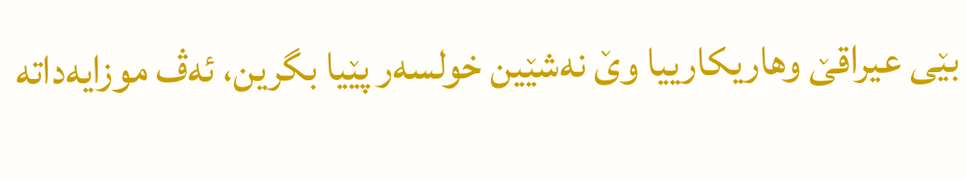بێی عیراقێ وھاریکارییا وێ نەشێین خولسەر پێیا بگرین، ئەڤ موزایەداتە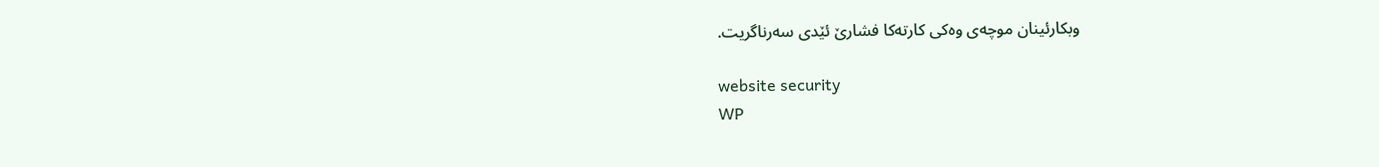وبکارئینان موچەی وەکی کارتەکا فشارێ ئێدی سەرناگریت.

website security
WP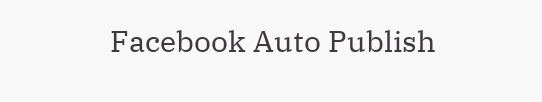Facebook Auto Publish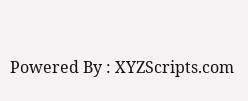Powered By : XYZScripts.com